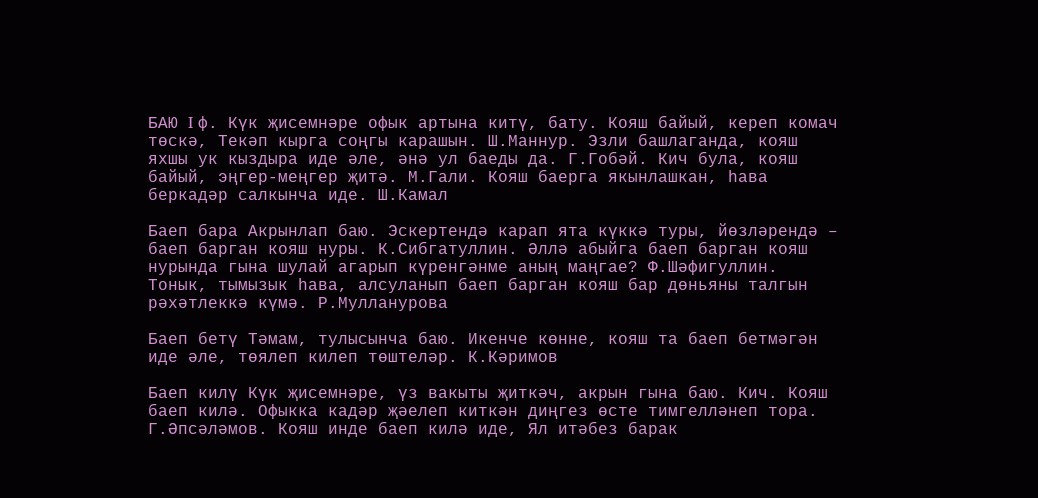БАЮ I ф. Күк җисемнәре офык артына китү, бату. Кояш байый, кереп комач төскә, Текәп кырга соңгы карашын. Ш.Маннур. Эзли башлаганда, кояш яхшы ук кыздыра иде әле, әнә ул баеды да. Г.Гобәй. Кич була, кояш байый, эңгер-меңгер җитә. М.Гали. Кояш баерга якынлашкан, һава беркадәр салкынча иде. Ш.Камал

Баеп бара Акрынлап баю. Эскертендә карап ята күккә туры, йөзләрендә – баеп барган кояш нуры. К.Сибгатуллин. Әллә абыйга баеп барган кояш нурында гына шулай агарып күренгәнме аның маңгае? Ф.Шәфигуллин. Тонык, тымызык һава, алсуланып баеп барган кояш бар дөньяны талгын рәхәтлеккә күмә. Р.Мулланурова

Баеп бетү Тәмам, тулысынча баю. Икенче көнне, кояш та баеп бетмәгән иде әле, төялеп килеп төштеләр. К.Кәримов

Баеп килү Күк җисемнәре, үз вакыты җиткәч, акрын гына баю. Кич. Кояш баеп килә. Офыкка кадәр җәелеп киткән диңгез өсте тимгелләнеп тора. Г.Әпсәләмов. Кояш инде баеп килә иде, Ял итәбез барак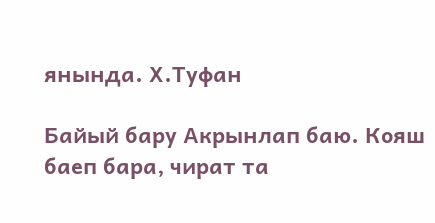янында. Х.Туфан

Байый бару Акрынлап баю. Кояш баеп бара, чират та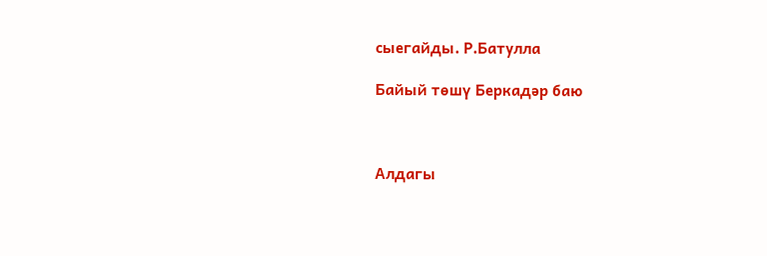сыегайды. Р.Батулла

Байый төшү Беркадәр баю



Алдагы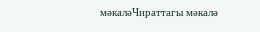мәкаләЧираттагы мәкалә